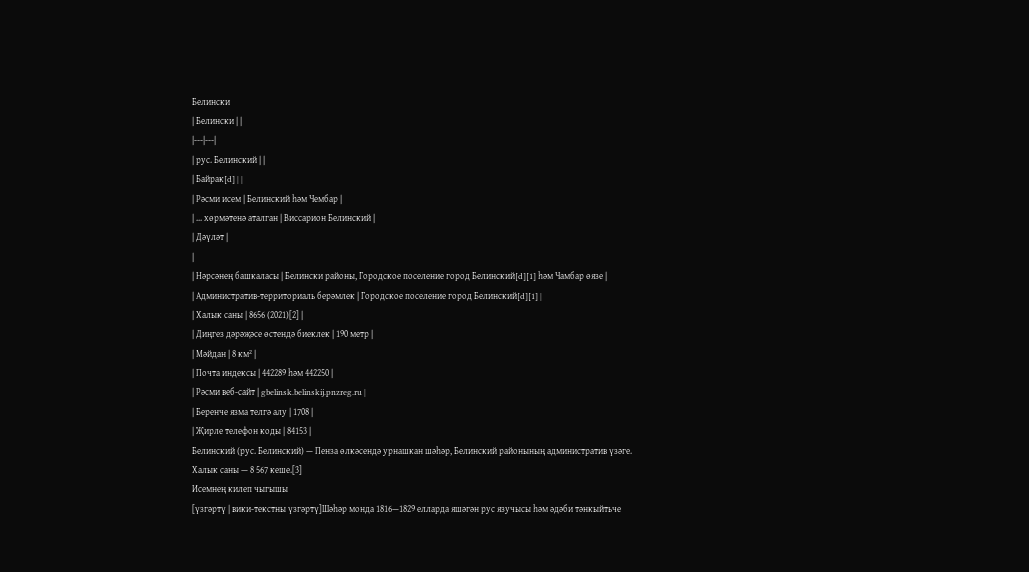Белински
| Белински | |
|---|---|
| рус. Белинский | |
| Байрак[d] | |
| Рәсми исем | Белинский һәм Чембар |
| ... хөрмәтенә аталган | Виссарион Белинский |
| Дәүләт |
|
| Нәрсәнең башкаласы | Белински районы, Городское поселение город Белинский[d][1] һәм Чамбар өязе |
| Административ-территориаль берәмлек | Городское поселение город Белинский[d][1] |
| Халык саны | 8656 (2021)[2] |
| Диңгез дәрәҗәсе өстендә биеклек | 190 метр |
| Мәйдан | 8 км² |
| Почта индексы | 442289 һәм 442250 |
| Рәсми веб-сайт | gbelinsk.belinskij.pnzreg.ru |
| Беренче язма телгә алу | 1708 |
| Җирле телефон коды | 84153 |
Белинский (рус. Белинский) — Пенза өлкәсендә урнашкан шәһәр, Белинский районының административ үзәге.
Халык саны — 8 567 кеше.[3]
Исемнең килеп чыгышы
[үзгәртү | вики-текстны үзгәртү]Шәһәр монда 1816—1829 елларда яшәгән рус язучысы һәм әдәби тәнкыйтьче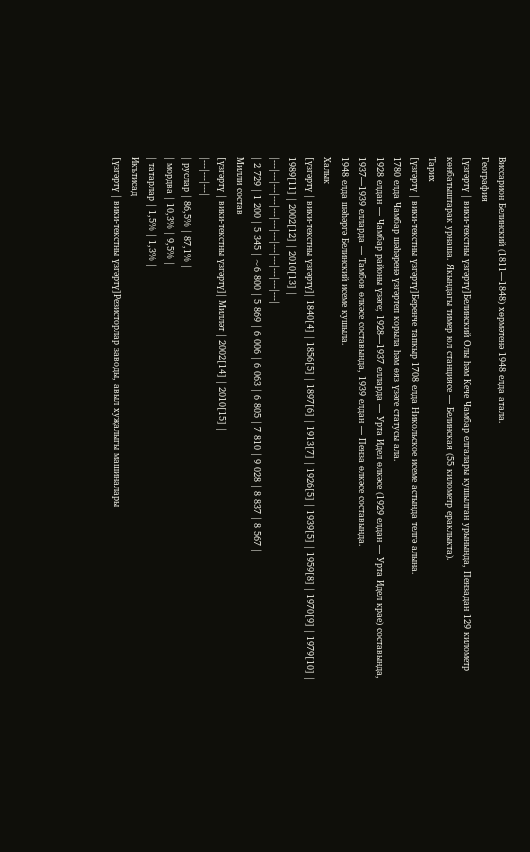Виссарион Белинский (1811—1848) хөрмәтенә 1948 елда атала.
География
[үзгәртү | вики-текстны үзгәртү]Белинский Олы һәм Кече Чамбар елгалары кушылган урынында, Пензадан 129 километр көнбатыштарак урнаша. Якындагы тимер юл станциясе — Белинская (55 километр ераклыкта).
Тарих
[үзгәртү | вики-текстны үзгәртү]Беренче тапкыр 1708 елда Никольское исеме астында телгә алына.
1780 елда Чамбар шәһәренә үзгәртеп корыла һәм өяз үзәге статусы ала.
1928 елдан — Чамбар районы үзәге; 1928—1937 елларда — Урта Идел өлкәсе (1929 елдан — Урта Идел крае) составында, 1937—1939 елларда — Тамбов өлкәсе составында, 1939 елдан — Пенза өлкәсе составында.
1948 елда шәһәргә Белинский исеме кушыла.
Халык
[үзгәртү | вики-текстны үзгәртү]| 1840[4] | 1856[5] | 1897[6] | 1913[7] | 1926[5] | 1939[5] | 1959[8] | 1970[9] | 1979[10] | 1989[11] | 2002[12] | 2010[13] |
|---|---|---|---|---|---|---|---|---|---|---|---|
| 2 729 | 1 200 | 5 345 | ~6 800 | 5 869 | 6 006 | 6 063 | 6 805 | 7 810 | 9 028 | 8 837 | 8 567 |
Милли состав
[үзгәртү | вики-текстны үзгәртү]| Милләт | 2002[14] | 2010[15] |
|---|---|---|
| руслар | 86,5% | 87,1% |
| мордва | 10,3% | 9,5% |
| татарлар | 1,5% | 1,3% |
Икътисад
[үзгәртү | вики-текстны үзгәртү]Резисторлар заводы, авыл хуҗалыгы машиналары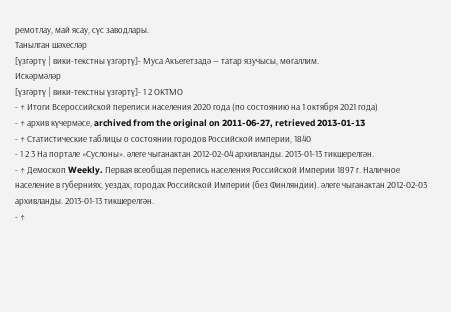ремотлау, май ясау, сүс заводлары.
Танылган шәхесләр
[үзгәртү | вики-текстны үзгәртү]- Муса Акъегетзадә — татар язучысы, мөгаллим.
Искәрмәләр
[үзгәртү | вики-текстны үзгәртү]- 1 2 ОКТМО
- ↑ Итоги Всероссийской переписи населения 2020 года (по состоянию на 1 октября 2021 года)
- ↑ архив күчермәсе, archived from the original on 2011-06-27, retrieved 2013-01-13
- ↑ Статистические таблицы о состоянии городов Российской империи, 1840
- 1 2 3 На портале «Суслоны». әлеге чыганактан 2012-02-04 архивланды. 2013-01-13 тикшерелгән.
- ↑ Демоскоп Weekly. Первая всеобщая перепись населения Российской Империи 1897 г. Наличное население в губерниях, уездах, городах Российской Империи (без Финляндии). әлеге чыганактан 2012-02-03 архивланды. 2013-01-13 тикшерелгән.
- ↑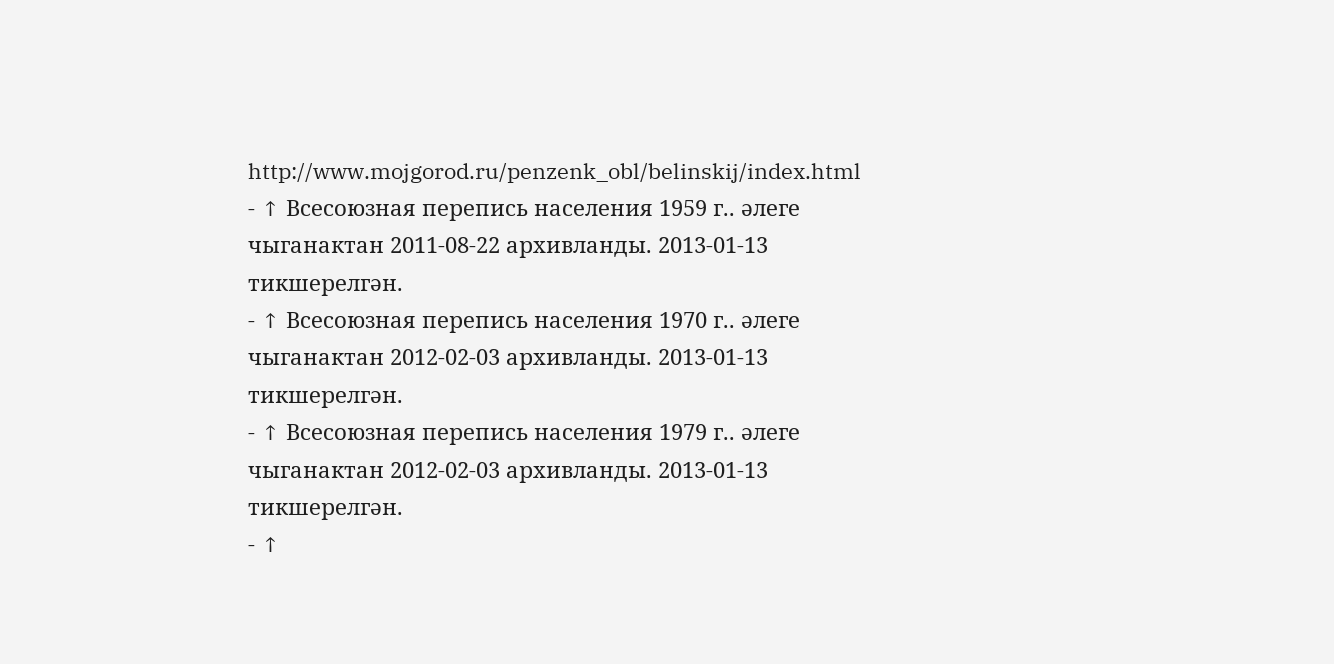http://www.mojgorod.ru/penzenk_obl/belinskij/index.html
- ↑ Всесоюзная перепись населения 1959 г.. әлеге чыганактан 2011-08-22 архивланды. 2013-01-13 тикшерелгән.
- ↑ Всесоюзная перепись населения 1970 г.. әлеге чыганактан 2012-02-03 архивланды. 2013-01-13 тикшерелгән.
- ↑ Всесоюзная перепись населения 1979 г.. әлеге чыганактан 2012-02-03 архивланды. 2013-01-13 тикшерелгән.
- ↑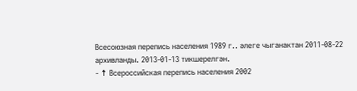Всесоюзная перепись населения 1989 г.. әлеге чыганактан 2011-08-22 архивланды. 2013-01-13 тикшерелгән.
- ↑ Всероссийская перепись населения 2002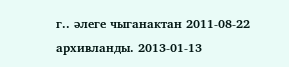г.. әлеге чыганактан 2011-08-22 архивланды. 2013-01-13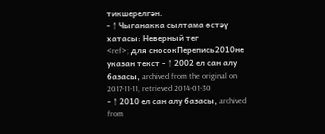тикшерелгән.
- ↑ Чыганакка сылтама өстәү хатасы: Неверный тег
<ref>; для сносокПерепись2010не указан текст - ↑ 2002 ел сан алу базасы, archived from the original on 2017-11-11, retrieved 2014-01-30
- ↑ 2010 ел сан алу базасы, archived from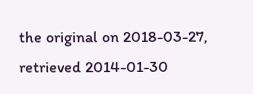the original on 2018-03-27, retrieved 2014-01-30